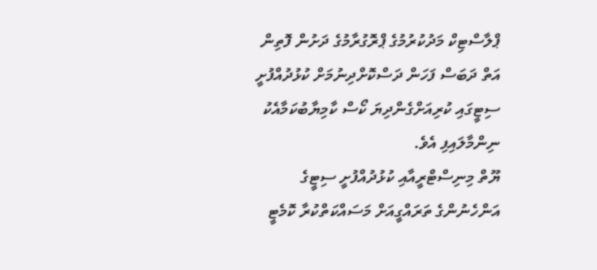ޕްލާސްޓިކް މަދުކުރުމުގެ ޕްރޮގުރާމުގެ ދަށުން ފޮތިން އަތް ދަބަސް ފަހަން ދަސްކޮށްދިނުމަށް ކުޅުދުއްފުށީ ސިޓީގައި ކުރިއަށްގެންދިޔަ ކޯސް ކާމިޔާބުކަމާއެކު ނިންމާލައިފި އެވެ.
ޔޫތް މިނިސްޓްރީއާއި ކުޅުދުއްފުށީ ސިޓީގެ އަންހެނުންގެ ތަރައްގީއަށް މަސައްކަތްކުރާ ކޮމެޓީ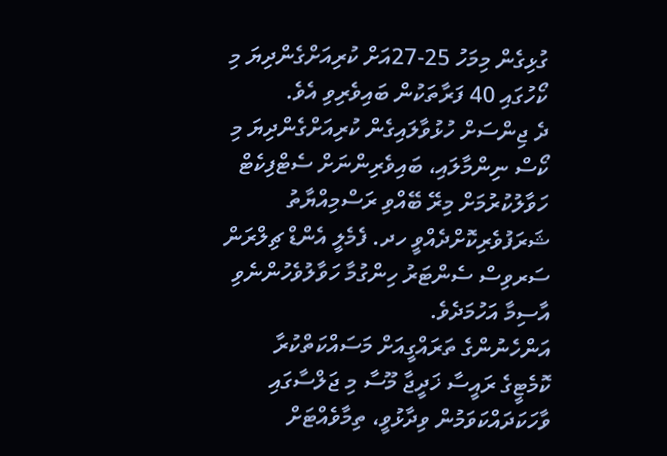ގުޅިގެން މިމަހު 25-27އަށް ކުރިއަށްގެންދިޔަ މި ކޯހުގައި 40 ފަރާތަކުން ބައިވެރިވި އެވެ.
ދެ ޖިންސަށް ހުޅުވާލައިގެން ކުރިއަށްގެންދިޔަ މި ކޯސް ނިންމާލައި، ބައިވެރިންނަށް ސެޓްފިކެޓް ހަވާލުކުރުމަށް މިރޭ ބޭއްވި ރަސްމިއްޔާތު ޝަރަފުވެރިކޮށްދެއްވީ ހދ. ފެމެލީ އެންޑް ޗިލްރަން ސަރވިސް ސެންޓަރު ހިންގުމާ ހަވާލުވެހުންނެވި އާސިމާ އަހުމަދެވެ.
އަންހެނުންގެ ތަރައްގީއަށް މަސައްކަތްކުރާ ކޮމެޓީގެ ރައީސާ ޚަދީޖާ މޫސާ މި ޖަލްސާގައި ވާހަކަދައްކަވަމުން ވިދާޅުވީ، ތިމާވެއްޓަށް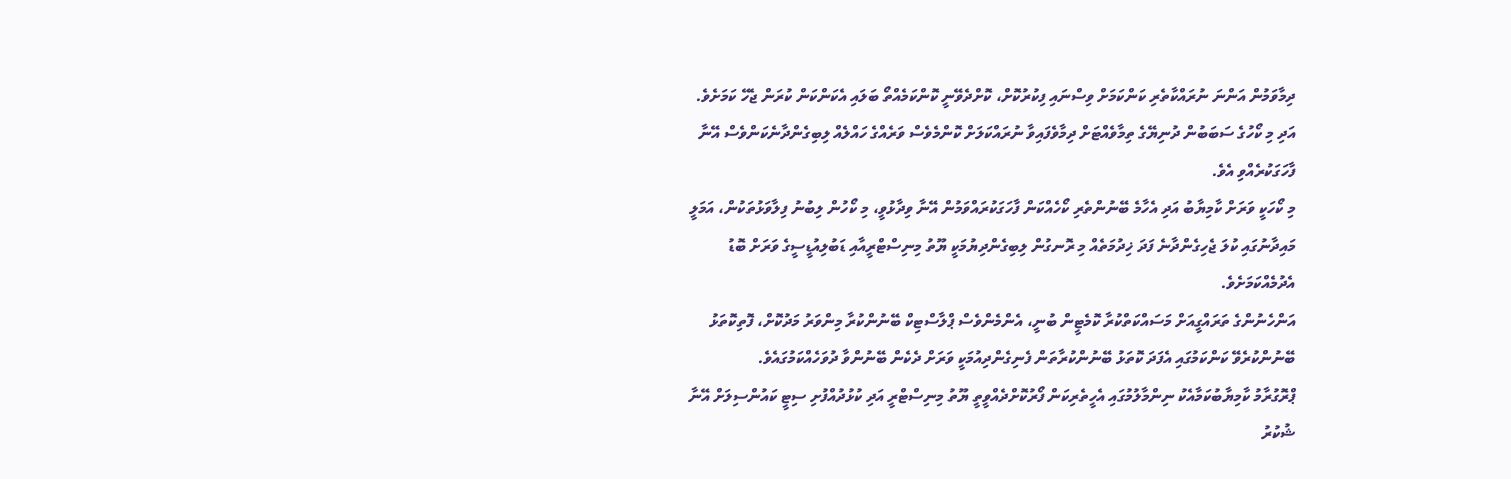ދިމާވަމުން އަންނަ ނުރައްކާތެރި ކަންކަމަށް ވިސްނައި ފިކުރުކޮށް، ކޮށްދެވޭނީ ކޮންކަމެއްތޯ ބަލައި އެކަންކަން ކުރަން ޖެހޭ ކަމަށެވެ. އަދި މި ކޯހުގެ ސަބަބުން ދުނިޔޭގެ ތިމާވެއްޓަށް ދިމާވެފައިވާ ނުރައްކަލަށް ކޮންމެވެސް ވަރެއްގެ ހައްލެއް ލިބިގެންދާނެކަންވެސް އޭނާ ފާހަގަކުރެއްވި އެވެ.
މި ކޯހަކީ ވަރަށް ކާމިޔާބު އަދި އެހާމެ ބޭނުންތެރި ކޯހެއްކަން ފާހަގަކުރައްވަމުން އޭނާ ވިދާޅުވީ، މި ކޯހުން ލިބުނު ފިލާވަޅުތަކުން، އަމަލީ މައިދާނުގައި ކުލަ ޖެހިގެންދާނެ ފަދަ ޚިދުމަތެއް މި ރޮނގުން ލިބިގެންދިޔުމަކީ ޔޫތު މިނިސްޓްރީއާއި ޑަބުލިއުޑީސީގެ ވަރަށް ބޮޑު އެދުމެއްކަމަށެވެ.
އަންހެނުންގެ ތަރައްގީއަށް މަސައްކަތްކުރާ ކޮމެޓީން ބުނީ، އެންމެންވެސް ޕްލާސްޓިކް ބޭނުންކުރާ މިންވަރު މަދުކޮށް، ފޮތިކޮތަޅު ބޭނުންކުރެވޭ ކަންކަމުގައި އެފަދަ ކޮތަޅު ބޭނުންކުރާތަން ފެނިގެންދިއުމަކީ ވަރަށް ދެކެން ބޭނުންވާ ދުވަހެއްކަމުގައެވެ.
ޕްރޮގުރާމު ކާމިޔާބުކަމާއެކު ނިންމާލުމުގައި އެހީތެރިކަން ފޯރުކޮށްދެއްވީތީ ޔޫތު މިނިސްޓްރީ އަދި ކުޅުދުއްފުށި ސިޓީ ކައުންސިލަށް އޭނާ ޝުކުރު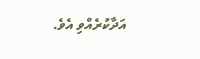އަދާކުރެއްވި އެވެ.